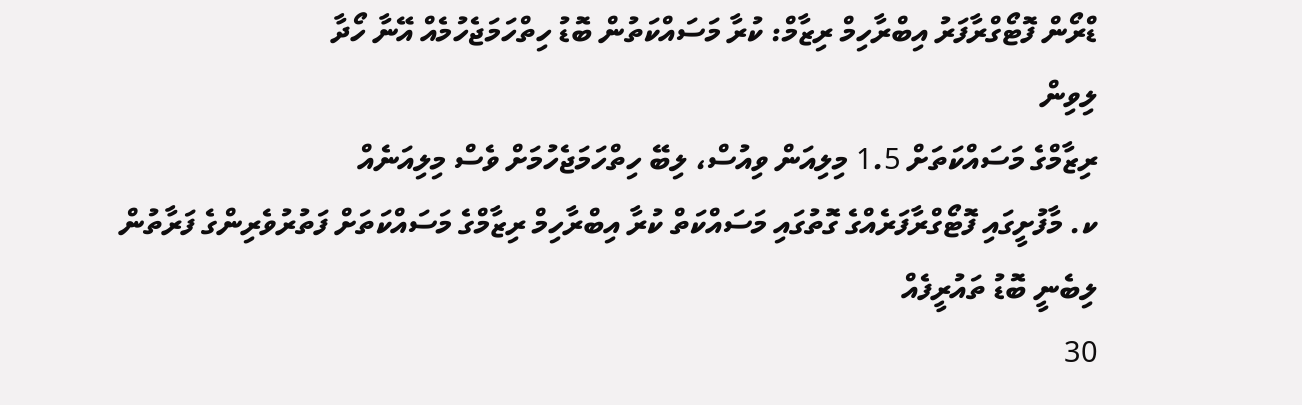ޑްރޯން ފޮޓޯގްރާފަރު އިބްރާހިމް ރިޒާމް: ކުރާ މަސައްކަތުން ބޮޑު ހިތްހަމަޖެހުމެއް އޭނާ ހޯދާ
ލިވިން
ރިޒާމްގެ މަސައްކަތަށް 1.5 މިލިއަން ވިއުސް، ލިބޭ ހިތްހަމަޖެހުމަށް ވެސް މިލިއަނެއް
ކ. މާފުށީގައި ފޮޓޯގްރާފަރެއްގެ ގޮތުގައި މަސައްކަތް ކުރާ އިބްރާހިމް ރިޒާމްގެ މަސައްކަތަށް ފަތުރުވެރިންގެ ފަރާތުން ލިބެނީ ބޮޑު ތައުރީފެއް
30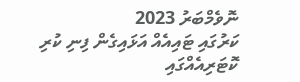ނޮވެމްބަރު 2023
ކަރުގައި ޓައިއެއް އަޅައިގެން ފިނި ކުރި ކޮޓަރިއެއްގައި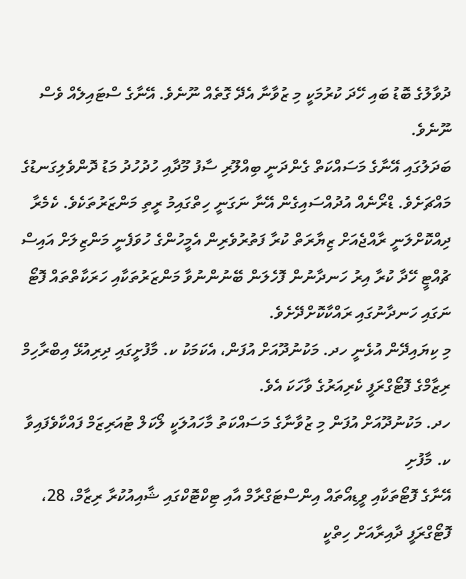ދުވާލުގެ ބޮޑު ބައި ހޭދަ ކުރުމަކީ މި ޒުވާނާ އެދޭ ގޮތެއް ނޫނެވެ. އޭނާގެ ސްޓައިލެއް ވެސް ނޫނެވެ.
ބަދަލުގައި އޭނާގެ މަސައްކަތް ގެންދަނީ ބިއްލޫރި ސާފު މޫދާއި ހުދުހުދު މަޑު ދޮންވެލިގަނޑުގެ މައްޗަށެވެ. ޑްރޯނެއް އުދުއްސައިގެން އޭނާ ނަގަނީ ހިތްގައިމު ރީތި މަންޒަރުތަކެވެ. ކެމެރާ ދިއްކޮށްލަނީ ރާއްޖެއަށް ޒިޔާރަތް ކުރާ ފަތުރުވެރިން އެމީހުންގެ ހުވަފެނީ މަންޒިލަށް އައިސް ޗުއްޓީ ހޭދާ ކުރާ އިރު ހަނދާނުން ފޮހެލަން ބޭނުންނުވާ މަންޒަރުތަކާއި ހަރަކާތްތައް ފޮޓޯ ނަގައި ހަނދާނުގައި ރައްކާކޮށްދޭށެވެ.
މި ކިޔައިދޭން އުޅެނީ ހދ. މަކުނުދޫއަށް އުފަން، އެކަމަކު ކ. މާފުށީގައި ދިރިއުޅޭ އިބްރާހިމް ރިޒާމްގެ ފޮޓޯގްރަފީ ކެރިއަރުގެ ވާހަކަ އެވެ.
ހދ. މަކުނުދޫއަށް އުފަން މި ޒުވާނާގެ މަސައްކަތު މާހައުލަކީ ލޯކަލް ޓުއަރިޒަމް ފައްކާވެފައިވާ ކ. މާފުށި
އޭނާގެ ފޮޓޯތަކާއި ވީޑިއޯތައް އިންސްޓަގްރާމް އާއި ޓިކްޓޮކްގައި ޝާއިއުކުރާ ރިޒާމް، 28، ފޮޓޯގްރަފީ ދާއިރާއަށް ހިތްކީ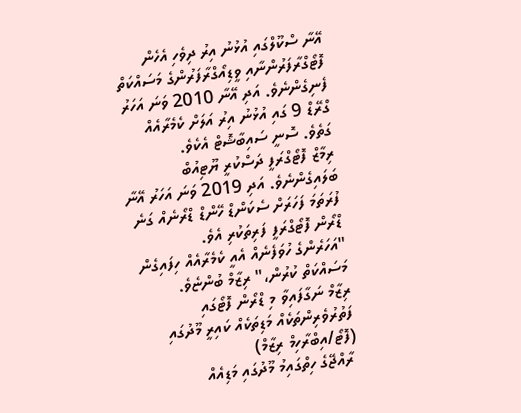އޭނާ ސްކޫލްގައި އުޅުނު އިރު ދިވެހި އެހެން ފޮޓޯގްރާފަރުންނާއި ވީޑިއޯގްރާފަރުންގެ މަސައްކަތް ފެނިގެންނެވެ. އަދި އޭނާ 2010 ވަނަ އަހަރު ގްރޭޑް 9 ގައި އުޅުނު އިރު އަލަށް ކެމެރާއެއް ގަތެވެ. ސޮނީ ސައިބާޝޮޓް އެކެވެ.
ރިމާޒް ފޮޓޯގްރަފީ ދަސްކުރީ ޔޫޓިއުބް ބަލައިގެންނެވެ. އަދި 2019 ވަނަ އަހަރު އޭނާ ފުރަތަމަ ފަހަރަށް ސެކަންޑް ހޭންޑް ޑްރޯނެއް ގަނެ ޑްރޯން ފޮޓޯގްރަފީ ފަރިތަކުރި އެވެ.
"އަހަރެންގެ ހުވަފެނެއް އެއީ ކެމެރާއެއް ހިފައިގެން މަސައްކަތް ކުރުން،" ރިޒާމް ބުންޏެވެ.
ރިޒާމް ނަގާފައިވާ މި ޑްރޯން ފޮޓޯގައި ފަތުރުވެރިންތަކެއް މަޑިތަކެއް ކައިރީ މޫދުގައި (ފޮޓޯ/އިބްރާހިމް ރިޒާމް)
 ރާއްޖޭގެ ހިތްގައިމު މޫދުގައި މަޑިއެއް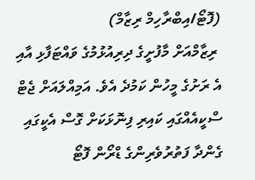(ފޮޓޯ/އިބްރާހިމް ރިޒާމް)
 ރިޒާމްއަށް މާފުށީގެ ދިރިއުޅުމުގެ ވައްޓަފާޅި އާއި އެ ރަށުގެ މީހުން ކަމުދެ އެވެ. އަމިއްލައަށް ޖެޓް ސްކީއެއްގައި ކައިރި ފިނޮޅަކަށް ގޮސް އެކީގައި ގެންދާ ފަތުރުވެރިންގެ ޑްރޯން ފޮޓޯ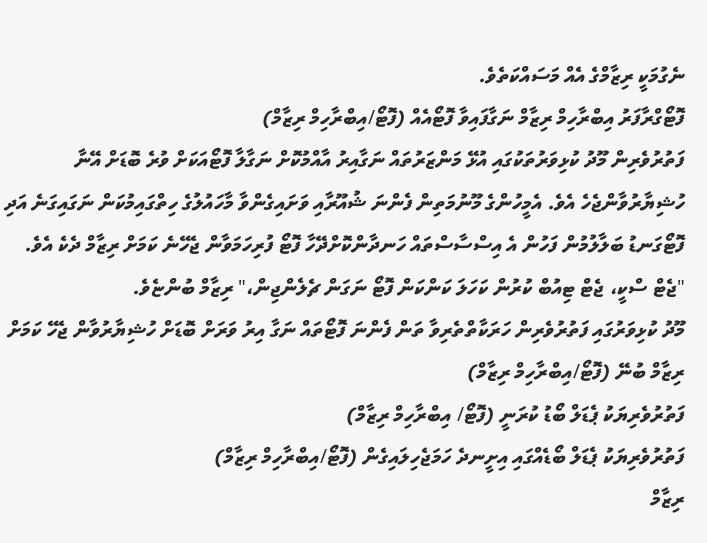ނެގުމަކީ ރިޒާމްގެ އެއް މަސައްކަތެވެ.
ފޮޓޯގްރާފަރު އިބްރާހިމް ރިޒާމް ނަގާފައިވާ ފޮޓޯއެއް (ފޮޓޯ/އިބްރާހިމް ރިޒާމް)
ފަތުރުވެރިން މޫދު ކުޅިވަރުތަކުގައި އުޅޭ މަންޒަރުތައް ނަގާއިރު އާއްމުކޮށް ނަގާލާ ފޮޓޯއަކަށް ވުރެ ބޮޑަށް އޭނާ ހުޝިޔާރުވާންޖެހެ އެވެ. އެމީހުންގެ މޫނުމަތިން ފެންނަ ޝުއޫރާއި ވަށައިގެންވާ މާހައުލުގެ ހިތްގައިމުކަން ނަގައިގަނެ އަދި ފޮޓޯގަނޑު ބަލާލުމުން ފަހުން އެ އިސްސާސްތައް ހަނދާންކޮށްދޭހާ ފޮޓޯ ފުރިހަމަވާން ޖެހޭނެ ކަމަށް ރިޒާމް ދެކެ އެވެ.
"ޖެޓް ސްކީ، ޖެޓް ޓިއުބް ކުރުން ކަހަލަ ކަންކަން ފޮޓޯ ނަގަން ޗެލެންޖިން،" ރިޒާމް ބުންޏެވެ.
މޫދު ކުޅިވަރުގައި ފަތުރުވެރިން ހަރަކާތްތެރިވާ ތަން ފެންނަ ފޮޓޯތައް ނަގާ އިރު ވަރަށް ބޮޑަށް ހުޝިޔާރުވާން ޖެހޭ ކަމަށް ރިޒާމް ބުނޭ (ފޮޓޯ/އިބްރާހިމް ރިޒާމް)
ފަތުރުވެރިޔަކު ޕެޑަލް ބޯޑު ކުރަނީ (ފޮޓޯ/ އިބްރާހިމް ރިޒާމް)
ފަތުރުވެރިޔަކު ޕެޑަލް ބޯޑެއްގައި އިށީނދެ ހަމަޖެހިލައިގެން (ފޮޓޯ/އިބްރާހިމް ރިޒާމް)
ރިޒާމް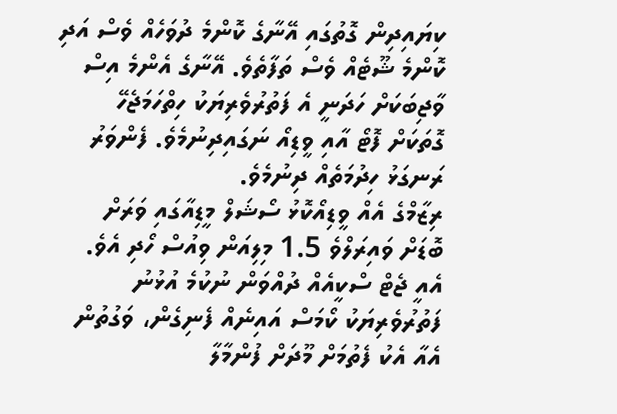ކިޔައިދިން ގޮތުގައި އޭނާގެ ކޮންމެ ދުވަހެއް ވެސް އަދި ކޮންމެ ޝޫޓެއް ވެސް ތަފާތެވެ. އޭނާގެ އެންމެ އިސް ވާޖިބަކަށް ހަދަނީ އެ ފަތުރުވެރިޔަކު ހިތްހަމަޖެހޭ ގޮތަކަށް ފޮޓޯ އާއި ވީޑިއޯ ނަގައިދިނުމެވެ. ފެންވަރު ރަނގަޅު ހިދުމަތެއް ދިނުމެވެ.
ރިޒާމްގެ އެއް ވީޑިއޯކޮޅު ސޯޝަލް މީޑިއާގައި ވަރަށް ބޮޑަށް ވައިރަލްވެ 1.5 މިލިއަން ވިއުސް ހޯދި އެވެ. އެއީ ޖެޓް ސްކީއެއް ދުއްވަން ނުކުމެ އުޅުނު ފަތުރުވެރިޔަކު ކޯމަސް އައިނެއް ފެނިގެން، ވަގުތުން އެއާ އެކު ފެތުމަށް މޫދަށް ފުންމާލާ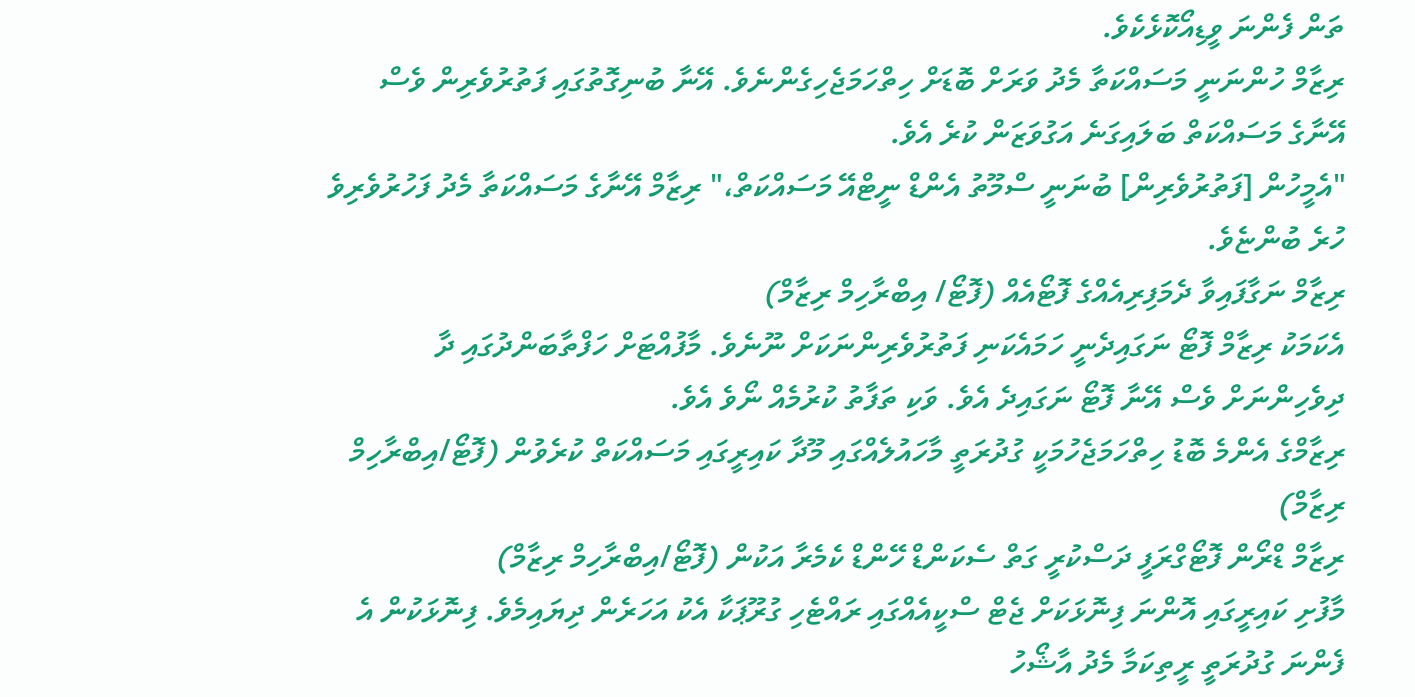ތަން ފެންނަ ވީޑިއޯކޮޅެކެވެ.
ރިޒާމް ހުންނަނީ މަސައްކަތާ މެދު ވަރަށް ބޮޑަށް ހިތްހަމަޖެހިގެންނެވެ. އޭނާ ބުނިގޮތުގައި ފަތުރުވެރިން ވެސް އޭނާގެ މަސައްކަތް ބަލައިގަނެ އަގުވަޒަން ކުރެ އެވެ.
"އެމީހުން [ފަތުރުވެރިން] ބުނަނީ ސްމޫތު އެންޑް ނީޓްއޭ މަސައްކަތް،" ރިޒާމް އޭނާގެ މަސައްކަތާ މެދު ފަހުރުވެރިވެ ހުރެ ބުންޏެވެ.
ރިޒާމް ނަގާފައިވާ ދެމަފިރިއެއްގެ ފޮޓޯއެއް (ފޮޓޯ/ އިބްރާހިމް ރިޒާމް)
އެކަމަކު ރިޒާމް ފޮޓޯ ނަގައިދެނީ ހަމައެކަނި ފަތުރުވެރިންނަކަށް ނޫނެވެ. މާފުއްޓަށް ހަފްތާބަންދުގައި ދާ ދިވެހިންނަށް ވެސް އޭނާ ފޮޓޯ ނަގައިދެ އެވެ. ވަކި ތަފާތު ކުރުމެއް ނޯވެ އެވެ.
ރިޒާމްގެ އެންމެ ބޮޑު ހިތްހަމަޖެހުމަކީ ގުދުރަތީ މާހައުލެއްގައި މޫދާ ކައިރީގައި މަސައްކަތް ކުރެވުން (ފޮޓޯ/އިބްރާހިމް ރިޒާމް)
ރިޒާމް ޑްރޯން ފޮޓޯގްރަފީ ދަސްކުރީ ގަތް ސެކަންޑް ހޭންޑް ކެމެރާ އަކުން (ފޮޓޯ/އިބްރާހިމް ރިޒާމް)
މާފުށި ކައިރީގައި އޮންނަ ފިނޮޅަކަށް ޖެޓް ސްކީއެއްގައި ރައްޓެހި ގުރޫޕަކާ އެކު އަހަރެން ދިޔައިމެވެ. ފިނޮޅަކުން އެ ފެންނަ ގުދުރަތީ ރީތިކަމާ މެދު އާޝޯހު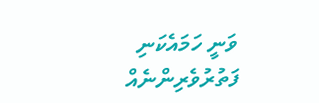ވަނީ ހަމައެކަނި ފަތުރުވެރިންނެއް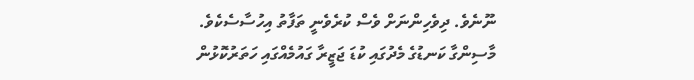ނޫނެވެ. ދިވެހިންނަށް ވެސް ކުރެވެނީ ތަފާތު އިހުސާސެކެވެ.
މާސިންގާ ކަނޑުގެ މެދުގައި ކުޑަ ޖަޒީރާ ގައުމެއްގައި ހަތަރުކޮޅުން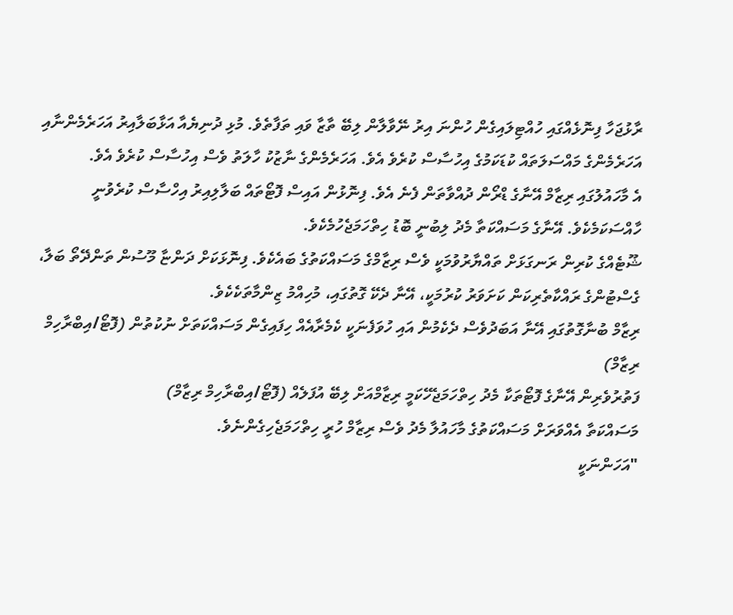ރާޅުޖަހާ ފިނޮޅެއްގައި ހުއްޓިލައިގެން ހުންނަ އިރު ނޭވާލާން ލިބޭ ތާޒާ ވައި ތަފާތެވެ. މުޅި ދުނިޔެއާ އަޅާބަލާއިރު އަހަރެމެންނާއި އަހަރެމެންގެ މައްސަލަތައް ކުޑަކަމުގެ އިހުސާސް ކުރެވެ އެވެ. އަހަރެމެންގެ ނާޒުކު ހާލަތު ވެސް އިހުސާސް ކުރެވެ އެވެ.
އެ މާހައުލުގައި ރިޒާމް އޭނާގެ ޑްރޯން ދުއްވާތަން ފެނެ އެވެ. ފިނޮޅުން އައިސް ފޮޓޯތައް ބަލާލިއިރު އިހްސާސް ކުރެވުނީ ހާއްސަކަމެކެވެ. އޭނާގެ މަސައްކަތާ މެދު ލިބުނީ ބޮޑު ހިތްހަމަޖެހުމެކެވެ.
ޝޫޓެއްގެ ކުރިން ރަނގަޅަށް ތައްޔާރުވުމަކީ ވެސް ރިޒާމްގެ މަސައްކަތުގެ ބައެކެވެ. ފިނޮޅަކަށް ދަންޏާ މޫސުން ތަންދޭތޯ ބަލާ، ގެސްޓުންގެ ރައްކާތެރިކަން ކަށަވަރު ކުރުމަކީ، އޭނާ ދެކޭ ގޮތުގައި، މުހިއްމު ޒިންމާތަކެކެވެ.
ރިޒާމް ބުނާގޮތުގައި އޭނާ އަބަދުވެސް ދެކެމުން އައި ހުވަފެނަކީ ކެމެރާއެއް ހިފައިގެން މަސައްކަތަށް ނުކުތުން (ފޮޓޯ/އިބްރާހިމް ރިޒާމް)
ފަތުރުވެރިން އޭނާގެ ފޮޓޯތަކާ މެދު ހިތްހަމަޖެހޭކަމީ ރިޒާމްއަށް ލިބޭ އުފަލެއް (ފޮޓޯ/އިބްރާހިމް ރިޒާމް)
މަސައްކަތާ އެއްވަރަށް މަސައްކަތުގެ މާހައުލާ މެދު ވެސް ރިޒާމް ހުރީ ހިތްހަމަޖެހިގެންނެވެ.
"އަހަންނަކީ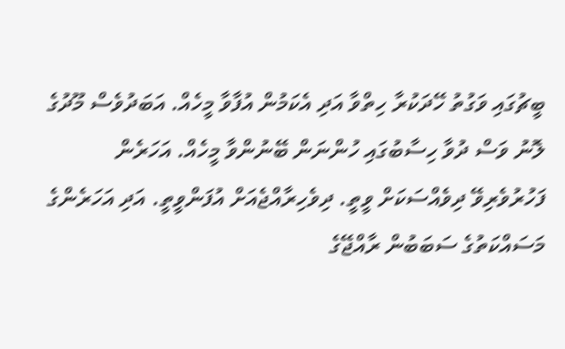ބީޗުގައި ވަގުތު ހޭދަކުރާ ހިތްވާ އަދި އެކަމުން އުފާވާ މީހެއް. އަބަދުވެސް މޫދުގެ ލޮނު ވަސް ދުވާ ހިސާބުގައި ހުންނަން ބޭނުންވާ މީހެއް. އަހަރެން ފަހުރުވެރިވޭ ދިވެއްސަކަށް ވީތީ. ދިވެހިރާއްޖެއަށް އުފަންވީތީ. އަދި އަހަރެންގެ މަސައްކަތުގެ ސަބަބުން ރާއްޖޭގެ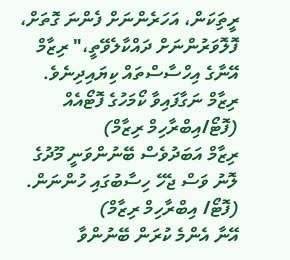ރީތިަކަން، އަހަރެންނަށް ފެންނަ ގޮތަށް، ފޮލޮވަރުންނަށް ދައްކާލެވޭތީ،" ރިޒާމް އޭނާގެ އިހްސާސްތައް ކިޔައިދިނެވެ.
ރިޒާމް ނަގާފައިވާ ކޯމަހުގެ ފޮޓޯއެއް (ފޮޓޯ/އިބްރާހިމް ރިޒާމް)
ރިޒާމް އަބަދުވެސް ބޭނުންވަނީ މޫދުގެ ލޮނު ވަސް ޖެހޭ ހިސާބުގައި ހުންނަން. (ފޮޓޯ/ އިބްރާހިމް ރިޒާމް)
އޭނާ އެންމެ ކުރަން ބޭނުންވާ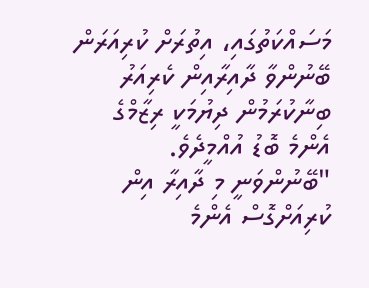މަސައްކަތުގައި، އިތުރަށް ކުރިއަރަން ބޭނުންވާ ދާއިރާއިން ކެރިއަރު ބިނާކުރަމުން ދިޔުމަކީ ރިޒާމްގެ އެންމެ ބޮޑު އުއްމީދެވެ.
"ބޭނުންވަނީ މި ދާއިރާ އިން ކުރިއަށްގޮސް އެންމެ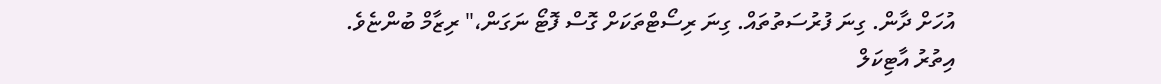އުހަށް ދާން. ގިނަ ފުރުސަތުތައް. ގިނަ ރިސޯޓްތަކަށް ގޮސް ފޮޓޯ ނަގަން،" ރިޒާމް ބުންޏެވެ.
އިތުރު އާޓިކަލް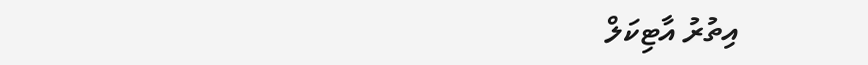އިތުރު އާޓިކަލް